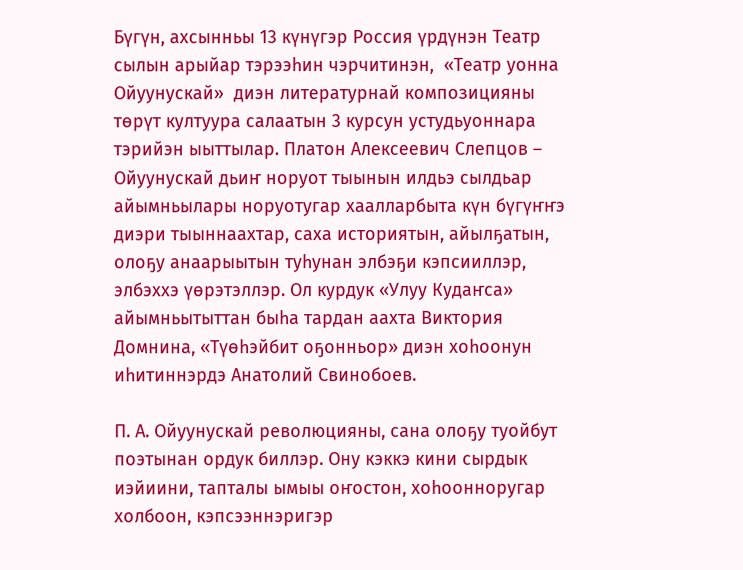Бүгүн, ахсынньы 13 күнүгэр Россия үрдүнэн Театр сылын арыйар тэрээһин чэрчитинэн,  «Театр уонна Ойуунускай»  диэн литературнай композицияны тɵрүт култуура салаатын 3 курсун устудьуоннара тэрийэн ыыттылар. Платон Алексеевич Слепцов – Ойуунускай дьиҥ норуот тыынын илдьэ сылдьар айымньылары норуотугар хаалларбыта күн бүгүҥҥэ диэри тыыннаахтар, саха историятын, айылҕатын, олоҕу анаарыытын туһунан элбэҕи кэпсииллэр, элбэххэ үɵрэтэллэр. Ол курдук «Улуу Кудаҥса» айымньытыттан быһа тардан аахта Виктория Домнина, «Түɵһэйбит оҕонньор» диэн хоһоонун иһитиннэрдэ Анатолий Свинобоев.

П. А. Ойуунускай революцияны, сана олоҕу туойбут поэтынан ордук биллэр. Ону кэккэ кини сырдык иэйиини, тапталы ымыы оҥостон, хоһоонноругар холбоон, кэпсээннэригэр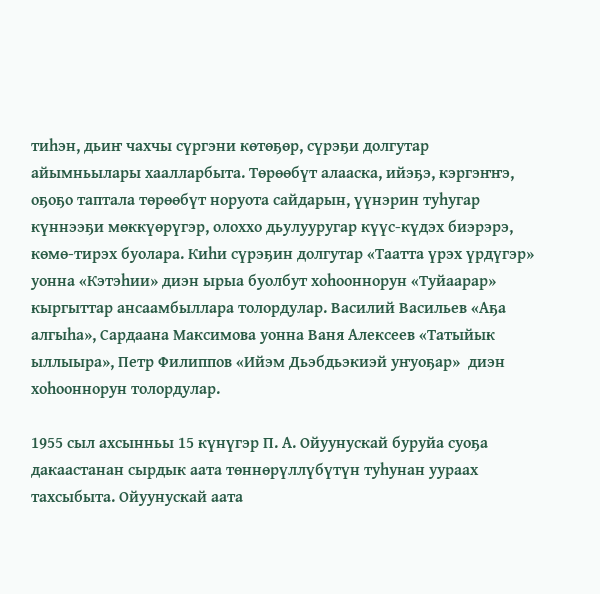тиһэн, дьиҥ чахчы сүргэни кɵтɵҕɵр, сүрэҕи долгутар айымньылары хаалларбыта. Тɵрɵɵбүт алааска, ийэҕэ, кэргэҥҥэ, оҕоҕо таптала тɵрɵɵбүт норуота сайдарын, үүнэрин туһугар күннээҕи мɵккүɵрүгэр, олоххо дьулууругар күүс-күдэх биэрэрэ, кɵмɵ-тирэх буолара. Киһи сүрэҕин долгутар «Таатта үрэх үрдүгэр» уонна «Кэтэһии» диэн ырыа буолбут хоһооннорун «Туйаарар» кыргыттар ансаамбыллара толордулар. Василий Васильев «Аҕа алгыһа», Сардаана Максимова уонна Ваня Алексеев «Татыйык ыллыыра», Петр Филиппов «Ийэм Дьэбдьэкиэй уҥуоҕар»  диэн хоһооннорун толордулар.

1955 сыл ахсынньы 15 күнүгэр П. А. Ойуунускай буруйа суоҕа дакаастанан сырдык аата тɵннɵрүллүбүтүн туһунан уураах тахсыбыта. Ойуунускай аата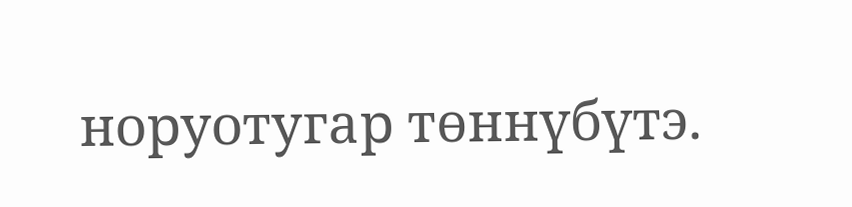норуотугар тɵннүбүтэ.